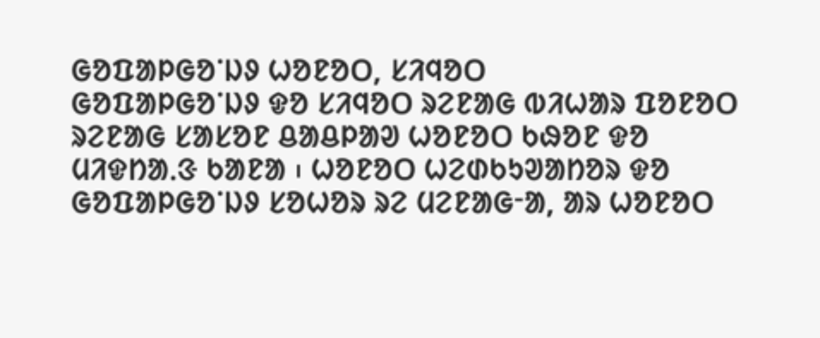ᱜᱚᱯᱟᱞᱜᱚᱸᱡᱽ ᱦᱚᱱᱚᱛ, ᱥᱤᱧᱚᱛ
ᱜᱚᱯᱟᱞᱜᱚᱸᱡᱽ ᱫᱚ ᱥᱤᱧᱚᱛ ᱨᱮᱱᱟᱜ ᱵᱤᱦᱟᱨ ᱯᱚᱱᱚᱛ ᱨᱮᱱᱟᱜ ᱥᱟᱥᱚᱱ ᱪᱟᱪᱞᱟᱣ ᱦᱚᱱᱚᱛ ᱠᱷᱚᱱ ᱫᱚ ᱢᱤᱫᱴᱟᱹᱝ ᱠᱟᱱᱟ ᱾ ᱦᱚᱱᱚᱛ ᱦᱮᱰᱠᱩᱣᱟᱴᱚᱨ ᱫᱚ ᱜᱚᱯᱟᱞᱜᱚᱸᱡᱽ ᱥᱚᱦᱚᱨ ᱨᱮ ᱢᱮᱱᱟᱜᱼᱟ, ᱟᱨ ᱦᱚᱱᱚᱛ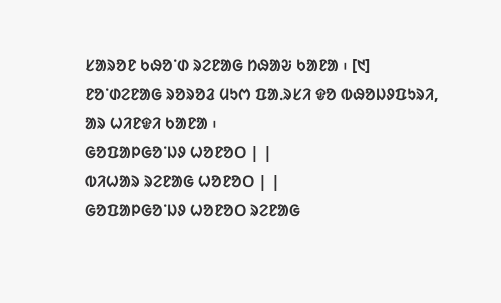ᱥᱟᱨᱚᱱ ᱠᱷᱚᱸᱰ ᱨᱮᱱᱟᱜ ᱴᱷᱟᱶ ᱠᱟᱱᱟ ᱾ [᱑] ᱱᱚᱸᱰᱮᱱᱟᱜ ᱨᱚᱨᱚᱲ ᱢᱩᱬ ᱯᱟᱹᱨᱥᱤ ᱫᱚ ᱵᱷᱚᱡᱽᱯᱩᱨᱤ, ᱟᱨ ᱦᱤᱱᱫᱤ ᱠᱟᱱᱟ ᱾
ᱜᱚᱯᱟᱞᱜᱚᱸᱡᱽ ᱦᱚᱱᱚᱛ | |
ᱵᱤᱦᱟᱨ ᱨᱮᱱᱟᱜ ᱦᱚᱱᱚᱛ | |
ᱜᱚᱯᱟᱞᱜᱚᱸᱡᱽ ᱦᱚᱱᱚᱛ ᱨᱮᱱᱟᱜ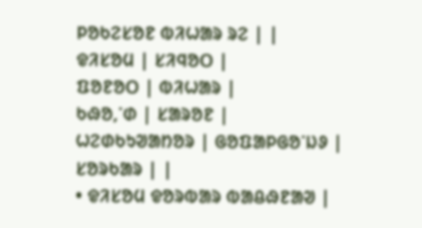ᱞᱚᱠᱮᱥᱚᱱ ᱵᱤᱦᱟᱨ ᱨᱮ | |
ᱫᱤᱥᱚᱢ | ᱥᱤᱧᱚᱛ |
ᱯᱚᱱᱚᱛ | ᱵᱤᱦᱟᱨ |
ᱠᱷᱚ,ᱸᱰ | ᱥᱟᱨᱚᱱ |
ᱦᱮᱰᱠᱩᱣᱟᱴᱚᱨ | ᱜᱚᱯᱟᱞᱜᱚᱸᱡᱽ |
ᱥᱚᱨᱠᱟᱨ | |
• ᱫᱤᱥᱚᱢ ᱫᱚᱨᱵᱟᱨ ᱵᱟᱪᱷᱱᱟᱣ |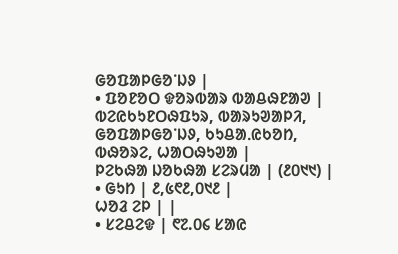ᱜᱚᱯᱟᱞᱜᱚᱸᱡᱽ |
• ᱯᱚᱱᱚᱛ ᱫᱚᱨᱵᱟᱨ ᱵᱟᱪᱷᱱᱟᱣ | ᱵᱮᱭᱠᱩᱱᱛᱷᱯᱩᱨ, ᱵᱟᱨᱩᱣᱟᱞᱤ, ᱜᱚᱯᱟᱞᱜᱚᱸᱡᱽ, ᱠᱩᱪᱟᱹᱭᱠᱚᱴ, ᱵᱷᱚᱨᱮ, ᱦᱟᱛᱷᱩᱣᱟ |
ᱞᱮᱠᱷᱟ ᱡᱚᱠᱷᱟ ᱥᱮᱨᱢᱟ | (᱒᱐᱑᱑) |
• ᱜᱩᱴ | ᱒,᱕᱖᱒,᱐᱑᱒ |
ᱦᱚᱲ ᱮᱞ | |
• ᱥᱮᱪᱮᱫ | ᱖᱗.᱐᱔ ᱥᱟᱭ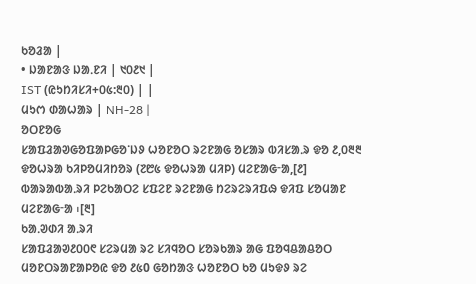ᱠᱚᱲᱟ |
• ᱡᱟᱱᱟᱝ ᱡᱟᱹᱱᱤ | ᱑᱐᱒᱑ |
IST (ᱭᱩᱴᱤᱥᱤ+᱐᱕:᱓᱐) | |
ᱢᱩᱬ ᱰᱟᱦᱟᱨ | NH-28 |
ᱚᱛᱱᱚᱜ
ᱥᱟᱯᱲᱟᱣᱜᱚᱯᱟᱞᱜᱚᱸᱡᱽ ᱦᱚᱱᱚᱛ ᱨᱮᱱᱟᱜ ᱚᱥᱟᱨ ᱵᱤᱥᱟᱹᱨ ᱫᱚ ᱒,᱐᱓᱓ ᱫᱚᱦᱨᱟ ᱠᱤᱞᱚᱢᱤᱴᱚᱨ (᱗᱘᱕ ᱫᱚᱦᱨᱟ ᱢᱤᱞ) ᱢᱮᱱᱟᱜᱼᱟ,[᱒] ᱵᱟᱨᱟᱵᱟᱹᱨᱤ ᱞᱮᱠᱟᱛᱮ ᱥᱯᱮᱱ ᱨᱮᱱᱟᱜ ᱴᱮᱨᱮᱨᱤᱯᱷ ᱫᱤᱯ ᱥᱚᱢᱟᱱ ᱢᱮᱱᱟᱜᱼᱟ ᱾[᱓]
ᱠᱟᱹᱣᱰᱤ ᱟᱹᱨᱤ
ᱥᱟᱯᱲᱟᱣ᱒᱐᱐᱖ ᱥᱮᱨᱢᱟ ᱨᱮ ᱥᱤᱧᱚᱛ ᱥᱚᱨᱠᱟᱨ ᱟᱜ ᱯᱚᱧᱪᱟᱪᱚᱛ ᱢᱚᱱᱛᱨᱟᱱᱟᱞᱚᱭ ᱫᱚ ᱒᱕0 ᱜᱚᱴᱟᱝ ᱦᱚᱱᱚᱛ ᱠᱚ ᱢᱩᱫᱽ ᱨᱮ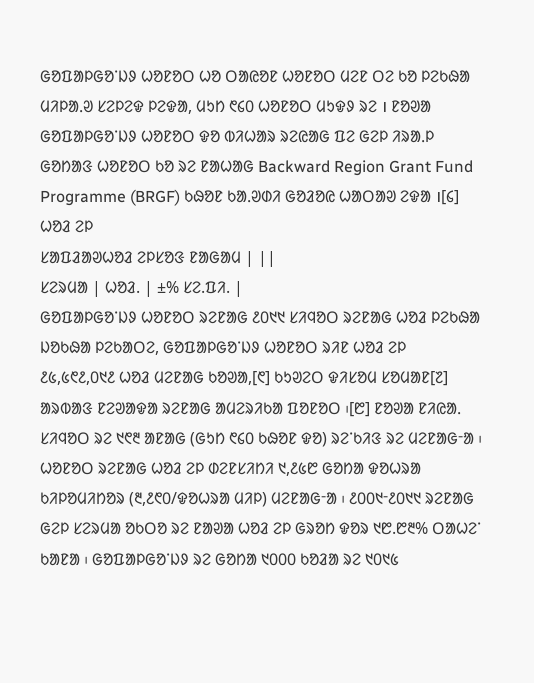ᱜᱚᱯᱟᱞᱜᱚᱸᱡᱽ ᱦᱚᱱᱚᱛ ᱦᱚ ᱛᱟᱭᱚᱱ ᱦᱚᱱᱚᱛ ᱢᱮᱱ ᱛᱮ ᱠᱚ ᱞᱮᱠᱷᱟ ᱢᱤᱞᱟᱹᱣ ᱥᱮᱞᱮᱫ ᱞᱮᱫᱟ, ᱢᱩᱴ ᱖᱔᱐ ᱦᱚᱱᱚᱛ ᱢᱩᱫᱽ ᱨᱮ । ᱱᱚᱣᱟ ᱜᱚᱯᱟᱞᱜᱚᱸᱡᱽ ᱦᱚᱱᱚᱛ ᱫᱚ ᱵᱤᱦᱟᱨ ᱨᱮᱭᱟᱜ ᱯᱮ ᱜᱮᱞ ᱤᱨᱟᱹᱞ ᱜᱚᱴᱟᱝ ᱦᱚᱱᱚᱛ ᱠᱚ ᱨᱮ ᱱᱟᱦᱟᱜ Backward Region Grant Fund Programme (BRGF) ᱠᱷᱚᱱ ᱠᱟᱹᱣᱰᱤ ᱜᱚᱲᱚᱭ ᱦᱟᱛᱟᱣ ᱮᱫᱟ ।[᱔]
ᱦᱚᱲ ᱮᱞ
ᱥᱟᱯᱲᱟᱣᱦᱚᱲ ᱮᱞᱥᱚᱝ ᱱᱟᱜᱟᱢ | ||
ᱥᱮᱨᱢᱟ | ᱦᱚᱲ. | ±% ᱥᱮ.ᱯᱤ. |
ᱜᱚᱯᱟᱞᱜᱚᱸᱡᱽ ᱦᱚᱱᱚᱛ ᱨᱮᱱᱟᱜ ᱒᱐᱑᱑ ᱥᱤᱧᱚᱛ ᱨᱮᱱᱟᱜ ᱦᱚᱲ ᱞᱮᱠᱷᱟ ᱡᱚᱠᱷᱟ ᱞᱮᱠᱟᱛᱮ, ᱜᱚᱯᱟᱞᱜᱚᱸᱡᱽ ᱦᱚᱱᱚᱛ ᱨᱤᱱ ᱦᱚᱲ ᱮᱞ ᱒᱕,᱕᱖᱒,᱐᱑᱒ ᱦᱚᱲ ᱢᱮᱱᱟᱜ ᱠᱚᱣᱟ,[᱖] ᱠᱩᱣᱮᱛ ᱫᱤᱥᱚᱢ ᱥᱚᱢᱟᱱ[᱗] ᱟᱨᱵᱟᱝ ᱱᱮᱣᱟᱫᱟ ᱨᱮᱱᱟᱜ ᱟᱢᱮᱨᱤᱠᱟ ᱯᱚᱱᱚᱛ ᱾[᱘] ᱱᱚᱣᱟ ᱱᱤᱭᱟᱹ ᱥᱤᱧᱚᱛ ᱨᱮ ᱑᱖᱓ ᱟᱱᱟᱜ (ᱜᱩᱴ ᱖᱔᱐ ᱠᱷᱚᱱ ᱫᱚ) ᱨᱮᱸᱠᱤᱝ ᱨᱮ ᱢᱮᱱᱟᱜᱼᱟ ᱾ ᱦᱚᱱᱚᱛ ᱨᱮᱱᱟᱜ ᱦᱚᱲ ᱮᱞ ᱰᱮᱱᱥᱤᱴᱤ ᱑,᱒᱕᱘ ᱜᱚᱴᱟ ᱫᱚᱦᱨᱟ ᱠᱤᱞᱚᱢᱤᱴᱚᱨ (᱓,᱒᱖᱐/ᱫᱚᱦᱨᱟ ᱢᱤᱞ) ᱢᱮᱱᱟᱜᱼᱟ ᱾ ᱒᱐᱐᱑ᱼ᱒᱐᱑᱑ ᱨᱮᱱᱟᱜ ᱜᱮᱞ ᱥᱮᱨᱢᱟ ᱚᱠᱛᱚ ᱨᱮ ᱱᱟᱣᱟ ᱦᱚᱲ ᱮᱞ ᱜᱨᱚᱴ ᱫᱚᱨ ᱑᱘.᱘᱓% ᱛᱟᱦᱮᱸ ᱠᱟᱱᱟ ᱾ ᱜᱚᱯᱟᱞᱜᱚᱸᱡᱽ ᱨᱮ ᱜᱚᱴᱟ ᱑᱐᱐᱐ ᱠᱚᱲᱟ ᱨᱮ ᱑᱐᱑᱕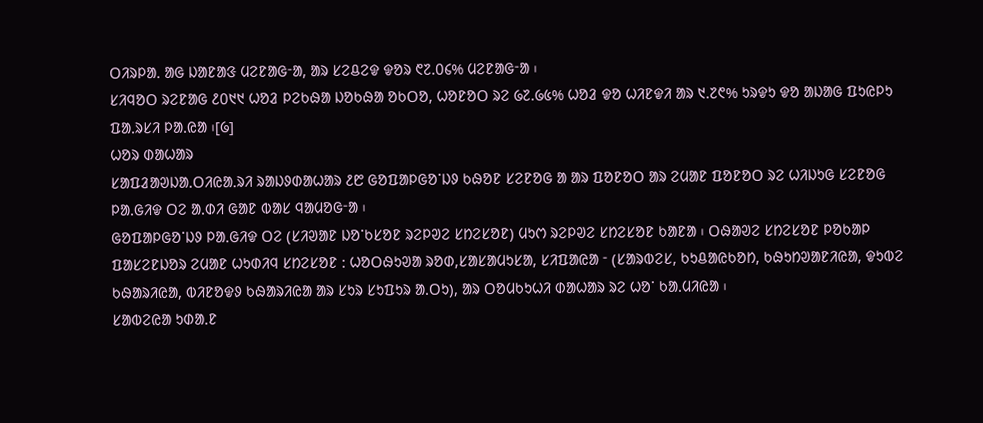ᱛᱤᱨᱞᱟᱹ ᱟᱜ ᱡᱟᱱᱟᱝ ᱢᱮᱱᱟᱜᱼᱟ, ᱟᱨ ᱥᱮᱪᱮᱫ ᱫᱚᱨ ᱖᱗.᱐᱔% ᱢᱮᱱᱟᱜᱼᱟ ᱾
ᱥᱤᱧᱚᱛ ᱨᱮᱱᱟᱜ ᱒᱐᱑᱑ ᱦᱚᱲ ᱞᱮᱠᱷᱟ ᱡᱚᱠᱷᱟ ᱚᱠᱛᱚ, ᱦᱚᱱᱚᱛ ᱨᱮ ᱙᱗.᱙᱕% ᱦᱚᱲ ᱫᱚ ᱦᱤᱱᱫᱤ ᱟᱨ ᱑.᱗᱖% ᱩᱨᱫᱩ ᱫᱚ ᱟᱡᱟᱜ ᱯᱩᱭᱞᱩ ᱯᱟᱹᱨᱥᱤ ᱞᱟᱹᱭᱟ ᱾[᱙]
ᱦᱚᱨ ᱰᱟᱦᱟᱨ
ᱥᱟᱯᱲᱟᱣᱡᱟᱹᱛᱤᱭᱟᱹᱨᱤ ᱨᱟᱡᱽᱰᱟᱦᱟᱨ ᱒᱘ ᱜᱚᱯᱟᱞᱜᱚᱸᱡᱽ ᱠᱷᱚᱱ ᱥᱮᱱᱚᱜ ᱟ ᱟᱨ ᱯᱚᱱᱚᱛ ᱟᱨ ᱮᱢᱟᱱ ᱯᱚᱱᱚᱛ ᱨᱮ ᱦᱤᱡᱩᱜ ᱥᱮᱱᱚᱜ ᱞᱟᱹᱜᱤᱫ ᱛᱮ ᱟᱹᱰᱤ ᱜᱟᱱ ᱵᱟᱥ ᱧᱟᱢᱚᱜᱼᱟ ᱾
ᱜᱚᱯᱟᱞᱜᱚᱸᱡᱽ ᱞᱟᱹᱜᱤᱫ ᱛᱮ (ᱥᱤᱣᱟᱱ ᱡᱚᱸᱠᱥᱚᱱ ᱨᱮᱞᱣᱮ ᱥᱴᱮᱥᱚᱱ) ᱢᱩᱬ ᱨᱮᱞᱣᱮ ᱥᱴᱮᱥᱚᱱ ᱠᱟᱱᱟ ᱾ ᱛᱷᱟᱣᱮ ᱥᱴᱮᱥᱚᱱ ᱞᱚᱠᱟᱞ ᱯᱟᱥᱮᱱᱡᱚᱨ ᱮᱢᱟᱱ ᱦᱩᱰᱤᱧ ᱥᱴᱮᱥᱚᱱ : ᱦᱚᱛᱷᱩᱣᱟ ᱨᱚᱰ,ᱥᱟᱥᱟᱢᱩᱥᱟ, ᱥᱤᱯᱟᱭᱟ ᱼ (ᱥᱟᱨᱵᱮᱥ, ᱠᱩᱪᱟᱭᱠᱚᱴ, ᱠᱷᱩᱴᱣᱟᱱᱤᱭᱟ, ᱫᱩᱵᱮ ᱠᱷᱟᱨᱤᱭᱟ, ᱵᱤᱱᱚᱫᱽ ᱠᱷᱟᱨᱤᱭᱟ ᱟᱨ ᱥᱩᱨ ᱥᱩᱯᱩᱨ ᱟᱹᱛᱩ), ᱟᱨ ᱛᱚᱢᱠᱩᱦᱤ ᱰᱟᱦᱟᱨ ᱨᱮ ᱦᱚᱸ ᱠᱟᱹᱢᱤᱭᱟ ᱾
ᱥᱟᱵᱮᱭᱟ ᱩᱰᱟᱹᱱ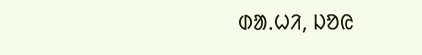ᱰᱟᱹᱦᱤ, ᱡᱚᱭ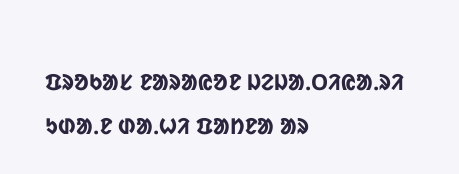ᱯᱨᱚᱠᱟᱥ ᱱᱟᱨᱟᱭᱚᱱ ᱡᱮᱡᱟᱹᱛᱤᱭᱟᱹᱨᱤ ᱩᱰᱟᱹᱱ ᱰᱟᱹᱦᱤ ᱯᱟᱴᱱᱟ ᱟᱨ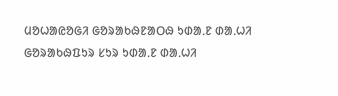ᱢᱚᱦᱟᱭᱚᱜᱤ ᱜᱚᱨᱟᱠᱷᱱᱟᱛᱷ ᱩᱰᱟᱹᱱ ᱰᱟᱹᱦᱤ ᱜᱚᱨᱟᱠᱷᱯᱩᱨ ᱥᱩᱨ ᱩᱰᱟᱹᱱ ᱰᱟᱹᱦᱤ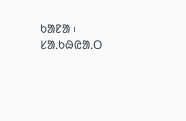ᱠᱟᱱᱟ ᱾
ᱥᱟᱹᱠᱷᱭᱟᱹᱛ